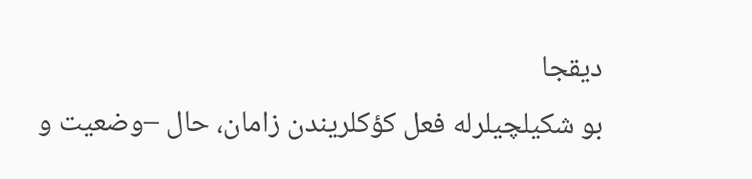دیقجا
بو شکیلچیلرله فعل کؤکلریندن زامان، حال –وضعیت و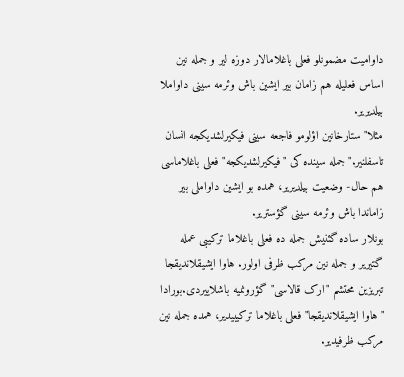داوامیت مضمونلو فعلی باغلامالار دوزه لیر و جمله نین اساس فعلیله هم زامان بیر ایشین باش وئرمه سینی داواملا بیلدیریر.
مثلا"ستارخانین اؤلومو فاجعه سینی فیکیرلشدیکجه انسان تاسفلنیر." جمله سینده کی "فیکیرلشدیکجه" فعلی باغلاماسی هم حال- وضعیت بیلدیریر، همده بو ایشین داواملی بیر زاماندا باش وئرمه سینی گؤستریر.
بونلار ساده گئنیش جمله ده فعلی باغلاما ترکیبی عمله گتیریر و جمله نین مرکب ظرفی اولور. هاوا ایشیقلاندیقجا تبریزین محتشم "ارک قالاسی" گؤرونمیه باشلاییردی.بورادا "هاوا ایشیقلاندیقجا" فعلی باغلاما ترکیبیدیر، همده جمله نین مرکب ظرفیدیر.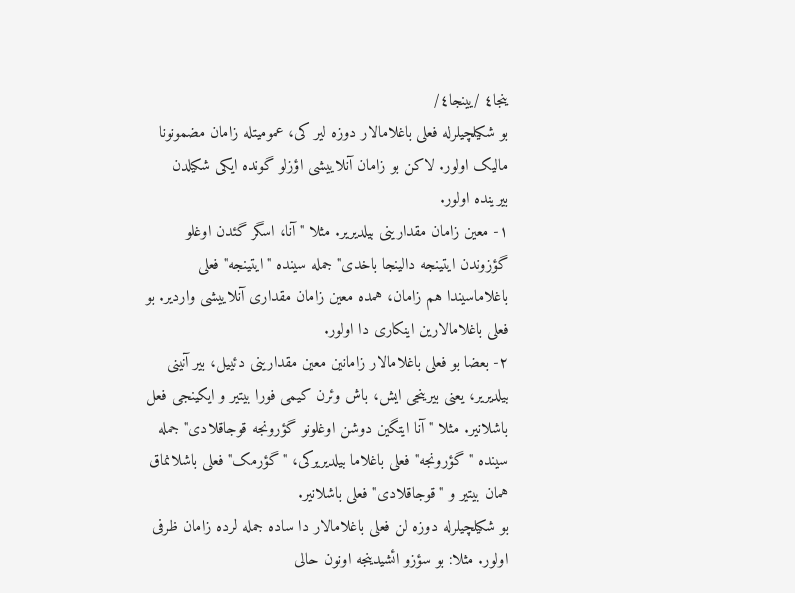ینجا٤ /یینجا٤/
بو شکیلچیلرله فعلی باغلامالار دوزه لیر کی، عمومیتله زامان مضمونونا مالیک اولور. لاکن بو زامان آنلاییشی اؤزلو گونده ایکی شکیلدن بیرینده اولور.
١- معین زامان مقدارینی بیلدیریر. مثلا " آنا، اسگر گئدن اوغلو گؤزوندن ایتینجه دالینجا باخدی" جمله سینده "ایتینجه" فعلی باغلاماسیندا هم زامان، همده معین زامان مقداری آنلاییشی واردیر. بو فعلی باغلامالارین اینکاری دا اولور.
٢- بعضا بو فعلی باغلامالار زامانین معین مقدارینی دئییل، بیر آنینی بیلدیریر، یعنی بیرینجی ایش، باش وئرن کیمی فورا بیتیر و ایکینجی فعل باشلانیر. مثلا " آنا ایتگین دوشن اوغلونو گؤرونجه قوجاقلادی" جمله سینده " گؤرونجه" فعلی باغلاما بیلدیریرکی، "گؤرمک" فعلی باشلانماق همان بیتیر و "قوجاقلادی" فعلی باشلانیر.
بو شکیلچیلرله دوزه لن فعلی باغلامالار دا ساده جمله لرده زامان ظرفی اولور. مثلا: بو سؤزو ائشیدینجه اونون حالی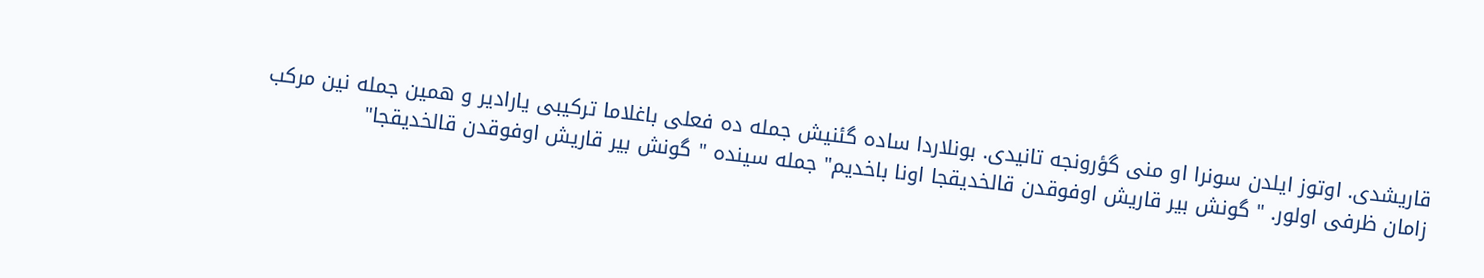قاریشدی. اوتوز ایلدن سونرا او منی گؤرونجه تانیدی. بونلاردا ساده گئنیش جمله ده فعلی باغلاما ترکیبی یارادیر و همین جمله نین مرکب زامان ظرفی اولور. " گونش بیر قاریش اوفوقدن قالخدیقجا اونا باخدیم" جمله سینده " گونش بیر قاریش اوفوقدن قالخدیقجا"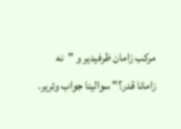مرکب زامان ظرفیدیر و "نه زامانا قدر؟" سوالینا جواب وئریر.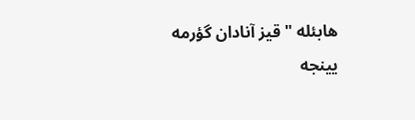هابئله "قیز آنادان گؤرمه یینجه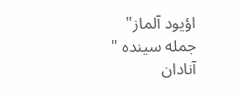اؤیود آلماز" جمله سینده " آنادان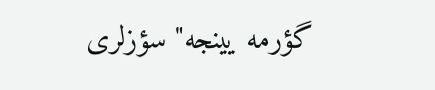گؤرمه یینجه" سؤزلری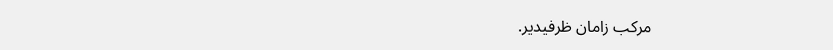مرکب زامان ظرفیدیر.